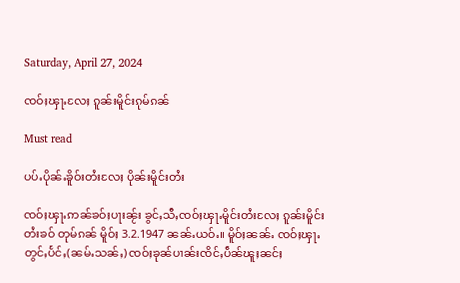Saturday, April 27, 2024

ၸဝ်ႈၾႃႉလႄႈ ၵူၼ်းမိူင်းၵုမ်ၵၼ်

Must read

ပပ်ႉပိုၼ်ႉၶိူဝ်းတႆးလႄႈ ပိုၼ်းမိူင်းတႆး

ၸဝ်ႈၾႃႉဢၼ်ၶဝ်ႈပႃးၼႂ်း ၶွင်ႇသီႇၸဝ်ႈၾႃႉမိူင်းတႆးလႄႈ ၵူၼ်းမိူင်းတႆးၶဝ် တုမ်ၵၼ် မိူဝ်ႈ 3.2.1947 ၼၼ်ႉယဝ်ႉ။ မိူဝ်ႈၼၼ်ႉ ၸဝ်ႈၾႃႉတွင်ႇပႅင်ႇ(ၼမ်ႉသၼ်ႇ) ၸဝ်ႈၶုၼ်ပၢၼ်းၸိင်ႇပဵၼ်ၽူႈၼင်ႈ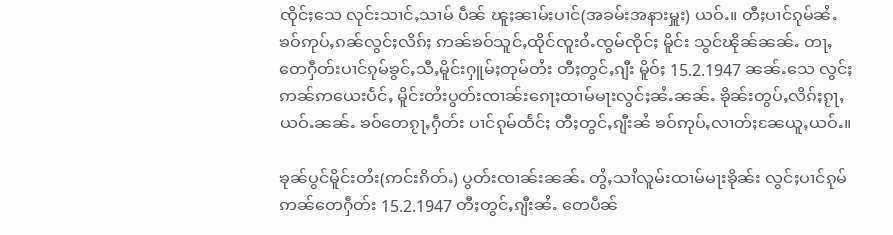ၸိုင်ႈသေ လုင်းသၢင်ႇသၢမ် ပဵၼ် ၽူႈၼၢမ်းပၢင်(အခမ်းအနားမှူး) ယဝ်ႉ။ တီႈပၢင်ၵုမ်ၼႆႉ ၶဝ်ဢုပ်ႇၵၼ်လွင်ႈလိၵ်ႈ ဢၼ်ၶဝ်သူင်ႇထိုင်ၸူးဝႆႉၸွမ်ၸိုင်ႈ မိူင်း သွင်ၽိုၼ်ၼၼ်ႉ တႃႇတေႁဵတ်းပၢင်ၵုမ်ၶွင်ႇသီႇမိူင်းႁူမ်ႈတုမ်တႆး တီႈတွင်ႇၵျီး မိူဝ်ႈ 15.2.1947 ၼၼ်ႉသေ လွင်ႈ ဢၼ်ဢယေးပႅင်ႇ မိူင်းတႆးပွတ်းၸၢၼ်းၵေႃႈထၢမ်မႃးလွင်ႈၼႆႉၼၼ်ႉ ၶိုၼ်းတွပ်ႇလိၵ်ႈၵႂႃႇယဝ်ႉၼၼ်ႉ ၶဝ်တေၵႂႃႇႁဵတ်း ပၢင်ၵုမ်ထႅင်ႈ တီႈတွင်ႇၵျီးၼႆ ၶဝ်ဢုပ်ႇလၢတ်ႈၼႄယူႇယဝ်ႉ။

ၶုၼ်ပွင်မိူင်းတႆး(ဢင်းၵိတ်ႉ) ပွတ်းၸၢၼ်းၼၼ်ႉ တွႆႇသၢႆလူမ်းထၢမ်မႃးၶိုၼ်း လွင်ႈပၢင်ၵုမ်ဢၼ်တေႁဵတ်း 15.2.1947 တီႈတွင်ႇၵျီးၼႆႉ တေပဵၼ်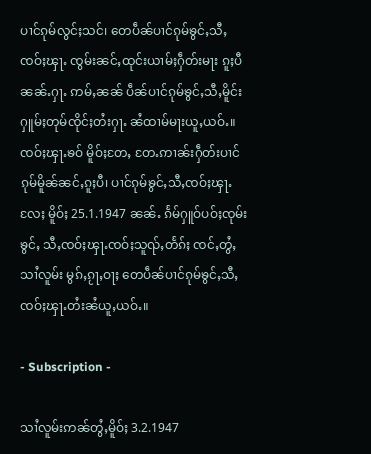ပၢင်ၵုမ်လွင်ႈသင်၊ တေပဵၼ်ပၢင်ၵုမ်ၶွင်ႇသီႇၸဝ်ႈၾႃႉ ၸွမ်းၼင်ႇထုင်းယၢမ်ႈႁဵတ်းမႃး ၵူႈပီ ၼၼ်ႉႁႃႉ ဢမ်ႇၼၼ် ပဵၼ်ပၢင်ၵုမ်ၶွင်ႇသီႇမိူင်းႁူမ်ႈတုမ်ၸိုင်ႈတႆးႁႃႉ ၼႆထၢမ်မႃးယူႇယဝ်ႉ။ ၸဝ်ႈၾႃႉၶဝ် မိူဝ်ႈတႄႇ တႄႉဢၢၼ်းႁဵတ်းပၢင်ၵုမ်မိူၼ်ၼင်ႇၵူႈပီ၊ ပၢင်ၵုမ်ၶွင်ႇသီႇၸဝ်ႈၾႃႉလႄႈ မိူဝ်ႈ 25.1.1947 ၼၼ်ႉ ၵႅမ်ႁူဝ်ပဝ်ႈၸုမ်း ၶွင်ႇ သီႇၸဝ်ႈၾႃႉၸဝ်ႈသူၺ်ႇတႅၵ်ႈ ၸင်ႇတွႆႇသၢႆလူမ်း မွၵ်ႇၵႂႃႇဝႃႈ တေပဵၼ်ပၢင်ၵုမ်ၶွင်ႇသီႇၸဝ်ႈၾႃႉတႆးၼႆယူႇယဝ်ႉ။

- Subscription -

သၢႆလူမ်းဢၼ်တွႆႇမိူဝ်ႈ 3.2.1947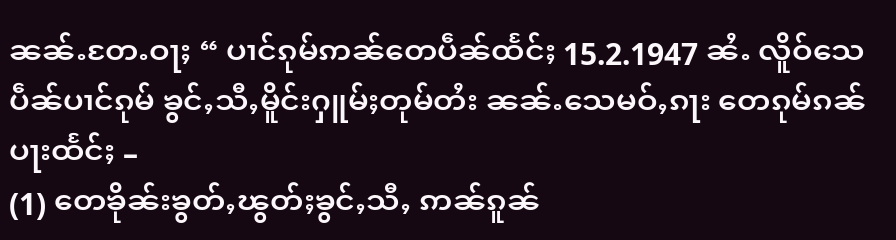ၼၼ်ႉတႄႉဝႃႈ “ ပၢင်ၵုမ်ဢၼ်တေပဵၼ်ထႅင်ႈ 15.2.1947 ၼႆႉ လိူဝ်သေ ပဵၼ်ပၢင်ၵုမ် ၶွင်ႇသီႇမိူင်းႁူမ်ႈတုမ်တႆး ၼၼ်ႉသေမဝ်ႇၵႃး တေၵုမ်ၵၼ်ပႃးထႅင်ႈ –
(1) တေၶိုၼ်းၶွတ်ႇၽွတ်ႈၶွင်ႇသီႇ ဢၼ်ၵူၼ်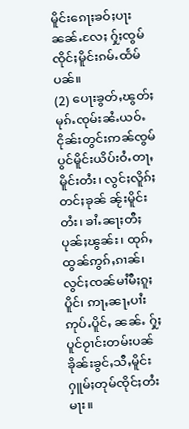မိူင်းၵေႃႈၶဝ်ႈပႃးၼၼ်ႉလႄႈ ႁႂ်ႈၸွမ်ၸိုင်ႈမိူင်းၵမ်ႉထႅမ်ပၼ်။
(2) ပေႃးၶွတ်ႇၽွတ်ႈမုၵ်ႉၸုမ်းၼႆႉယဝ်ႉ ငိုၼ်းတွင်းဢၼ်ၸွမ်ပွင်မိူင်းယိပ်းဝႆႉတႃႇမိူင်းတႆး၊ လွင်ႈလိူၵ်ႈတင်ႈၶုၼ် ၼႂ်းမိူင်းတႆး၊ ၶၢႆႉၼႃႈတီႈပုၼ်ႈၽွၼ်း၊ ထုၵ်ႇထွၼ်ဢွၵ်ႇၵၢၼ်၊ လွင်ႈၸၼ်မၢႆမီႈၵူႈပိူင်၊ ဢႃႇၼႃႇပၢႆးဢုပ်ႉပိူင်ႇ ၼၼ်ႉ ႁႂ်ႈပူင်ဝႂၢင်းတမ်းပၼ်ၶိုၼ်းၶွင်ႇသီႇမိူင်းႁူမ်ႈတုမ်ၸိုင်ႈတႆးမႃး။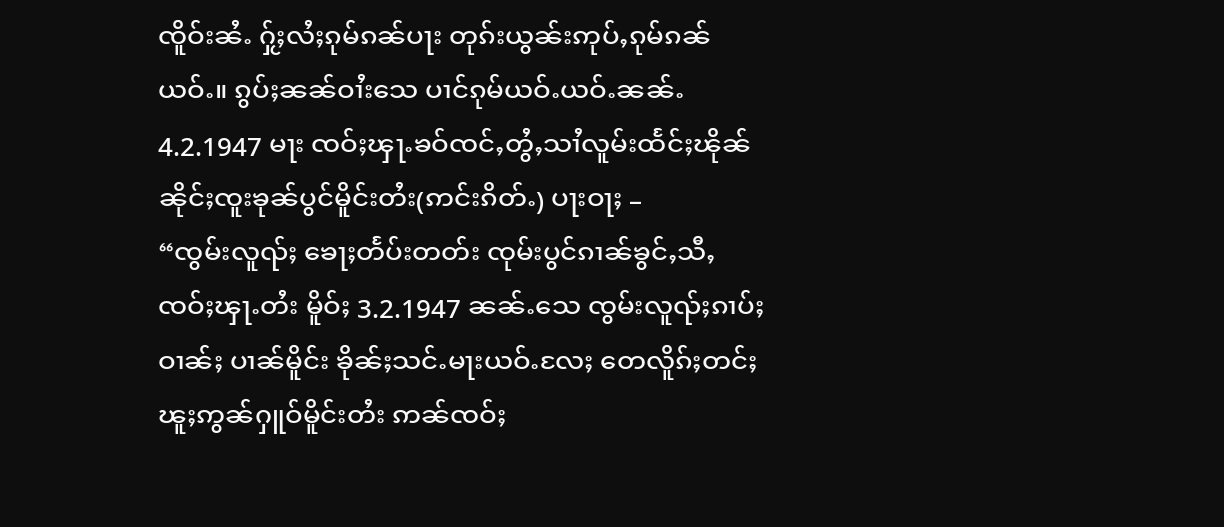ၸိူဝ်းၼႆႉ ႁႂ်ႈလႆႈၵုမ်ၵၼ်ပႃး တုၵ်းယွၼ်းဢုပ်ႇၵုမ်ၵၼ်ယဝ်ႉ။ ၵွပ်ႈၼၼ်ဝၢႆးသေ ပၢင်ၵုမ်ယဝ်ႉယဝ်ႉၼၼ်ႉ 4.2.1947 မႃး ၸဝ်ႈၾႃႉၶဝ်ၸင်ႇတွႆႇသၢႆလူမ်းထႅင်ႈၽိုၼ်ၼိုင်ႈၸူးၶုၼ်ပွင်မိူင်းတႆး(ဢင်းၵိတ်ႉ) ပႃးဝႃႈ –
“ၸွမ်းလူၺ်ႈ ၶေႃႈတႅပ်းတတ်း ၸုမ်းပွင်ၵၢၼ်ၶွင်ႇသီႇၸဝ်ႈၾႃႉတႆး မိူဝ်ႈ 3.2.1947 ၼၼ်ႉသေ ၸွမ်းလူၺ်ႈၵၢပ်ႈဝၢၼ်ႈ ပၢၼ်မိူင်း ၶိုၼ်ႈသင်ႉမႃးယဝ်ႉလႄႈ တေလိူၵ်ႈတင်ႈၽူႈဢွၼ်ႁူဝ်မိူင်းတႆး ဢၼ်ၸဝ်ႈ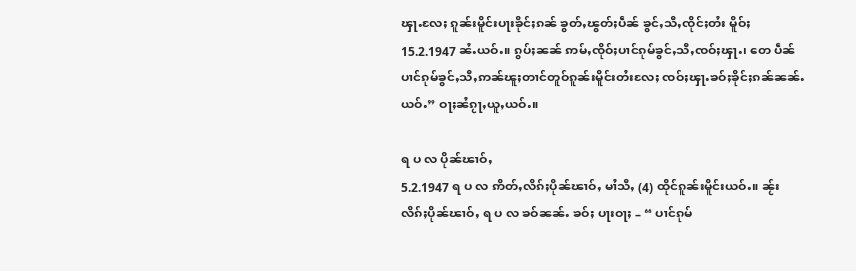ၾႃႉလႄႈ ၵူၼ်းမိူင်းပႃးၶိုင်ႈၵၼ် ၶွတ်ႇၽွတ်ႈပဵၼ် ၶွင်ႇသီႇၸိုင်ႈတႆး မိူဝ်ႈ 15.2.1947 ၼႆႉယဝ်ႉ။ ၵွပ်ႈၼၼ် ဢမ်ႇၸိုဝ်ႈပၢင်ၵုမ်ၶွင်ႇသီႇၸဝ်ႈၾႃႉ၊ တေ ပဵၼ်ပၢင်ၵုမ်ၶွင်ႇသီႇဢၼ်ၽူႈတၢင်တူဝ်ၵူၼ်းမိူင်းတႆးလႄႈ ၸဝ်ႈၾႃႉၶဝ်ႈၶိုင်ႈၵၼ်ၼၼ်ႉယဝ်ႉ” ဝႃႈၼႆၵႂႃႇယူႇယဝ်ႉ။

ရ ပ လ ပိုၼ်ၽၢဝ်ႇ
5.2.1947 ရ ပ လ ဢိတ်ႇလိၵ်ႈပိုၼ်ၽၢဝ်ႇ မၢႆသီႇ (4) ထိုင်ၵူၼ်းမိူင်းယဝ်ႉ။ ၼႂ်းလိၵ်ႈပိုၼ်ၽၢဝ်ႇ ရ ပ လ ၶဝ်ၼၼ်ႉ ၶဝ်ႈ ပႃးဝႃႈ – “ ပၢင်ၵုမ်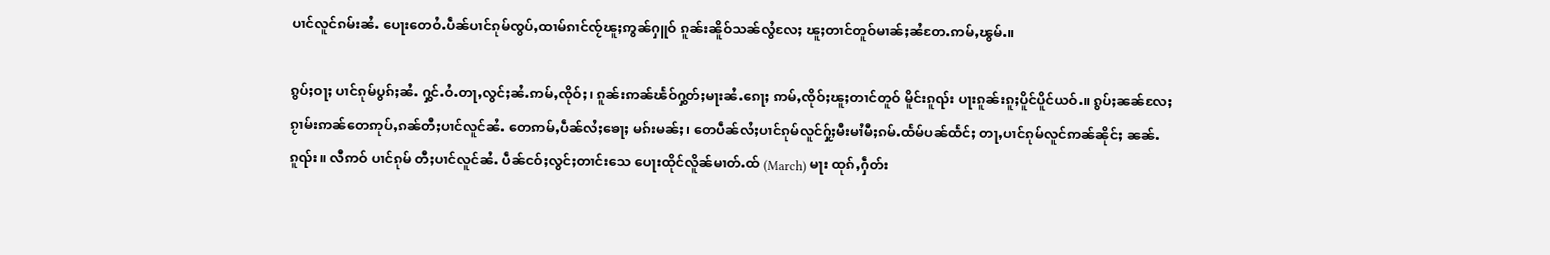ပၢင်လူင်ၵမ်းၼႆႉ ပေႃးတေဝႆႉပဵၼ်ပၢင်ၵုမ်ၸွပ်ႇထၢမ်ၵၢင်ၸႂ်ၽူႈဢွၼ်ႁူဝ် ၵူၼ်းၼိူဝ်သၼ်လွႆလႄႈ ၽူႈတၢင်တူဝ်မၢၼ်ႈၼႆတႄႉဢမ်ႇၽွမ်ႉ။

ၵွပ်ႈဝႃႈ ပၢင်ၵုမ်ပွၵ်ႈၼႆႉ ႁွင်ႉဝႆႉတႃႇလွင်ႈၼႆႉဢမ်ႇၸိုဝ်ႈ၊ ၵူၼ်းဢၼ်ၽႅဝ်ႁွတ်ႈမႃးၼႆႉၵေႃႈ ဢမ်ႇၸိုဝ်ႈၽူႈတၢင်တူဝ် မိူင်းၵူၺ်း ပႃးၵူၼ်းၵူႈပိူင်ပိူင်ယဝ်ႉ။ ၵွပ်ႈၼၼ်လႄႈ ၵႂၢမ်းဢၼ်တေဢုပ်ႇၵၼ်တီႈပၢင်လူင်ၼႆႉ တေဢမ်ႇပဵၼ်လႆႈၶေႃႈ မၵ်းမၼ်ႈ၊ တေပဵၼ်လႆႈပၢင်ၵုမ်လူင်ႁႂ်ႈမီးမၢႆမီႈၵမ်ႉထႅမ်ပၼ်ထႅင်ႈ တႃႇပၢင်ၵုမ်လူင်ဢၼ်ၼိုင်ႈ ၼၼ်ႉၵူၺ်း။ လီဢဝ် ပၢင်ၵုမ် တီႈပၢင်လူင်ၼႆႉ ပဵၼ်ငဝ်ႈလွင်ႈတၢင်းသေ ပေႃးထိုင်လိူၼ်မၢတ်ႉထ် (March) မႃး ထုၵ်ႇႁဵတ်း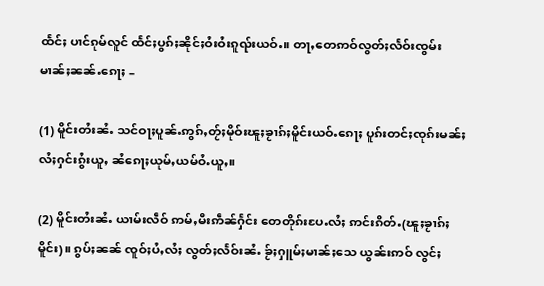ထႅင်ႈ ပၢင်ၵုမ်လူင် ထႅင်ႈပွၵ်ႈၼိုင်ႈဝႆးဝႆးၵူၺ်းယဝ်ႉ။ တႃႇတေဢဝ်လွတ်ႈလႅဝ်းၸွမ်းမၢၼ်ႈၼၼ်ႉၵေႃႈ –

(1) မိူင်းတႆးၼႆႉ သင်ဝႃႈပူၼ်ႉဢွၵ်ႇတႂ်ႈမိုဝ်းၽူႈၶႂၢၵ်ႈမိူင်းယဝ်ႉၵေႃႈ ပူၵ်းတင်ႈၸုၵ်းမၼ်ႈလႆႈႁင်းၵွႆးယူႇ ၼႆၵေႃႈယုမ်ႇယမ်ဝႆႉယူႇ။

(2) မိူင်းတႆးၼႆႉ ယၢမ်းလဵဝ် ဢမ်ႇမီးဢဵၼ်ႁႅင်း တေတိုၵ်းပႄႉလႆႈ ဢင်းၵိတ်ႉ(ၽူႈၶႂၢၵ်ႈမိူင်း)။ ၵွပ်ႈၼၼ် ၸူဝ်ႈပႆႇလႆႈ လွတ်ႈလႅဝ်းၼႆႉ ၶႂ်ႈႁူမ်ႈမၢၼ်ႈသေ ယွၼ်းဢဝ် လွင်ႈ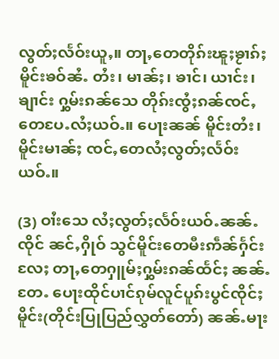လွတ်ႈလႅဝ်းယူႇ။ တႃႇတေတိုၵ်းၽူႈၶႂၢၵ်ႈမိူင်းၶဝ်ၼႆႉ တႆး၊ မၢၼ်ႈ၊ ၶၢင်၊ ယၢင်း၊ ၶျၢင်း ႁွမ်းၵၼ်သေ တိုၵ်းၸွႆႈၵၼ်ၸင်ႇတေပႄႉလႆႈယဝ်ႉ။ ပေႃးၼၼ် မိူင်းတႆး၊ မိူင်းမၢၼ်ႈ ၸင်ႇတေလႆႈလွတ်ႈလႅဝ်းယဝ်ႉ။

(3) ဝၢႆးသေ လႆႈလွတ်ႈလႅဝ်းယဝ်ႉၼၼ်ႉၸိုင် ၼင်ႇႁိုဝ် သွင်မိူင်းတေမီးဢဵၼ်ႁႅင်းလႄႈ တႃႇတေႁူမ်ႈႁွမ်းၵၼ်ထႅင်ႈ ၼၼ်ႉတႄႉ ပေႃးထိုင်ပၢင်ၵုမ်လူင်ပူၵ်းပွင်ၸိုင်ႈမိူင်း(တိုင်းပြုပြည်လွှတ်တော်) ၼၼ်ႉမႃး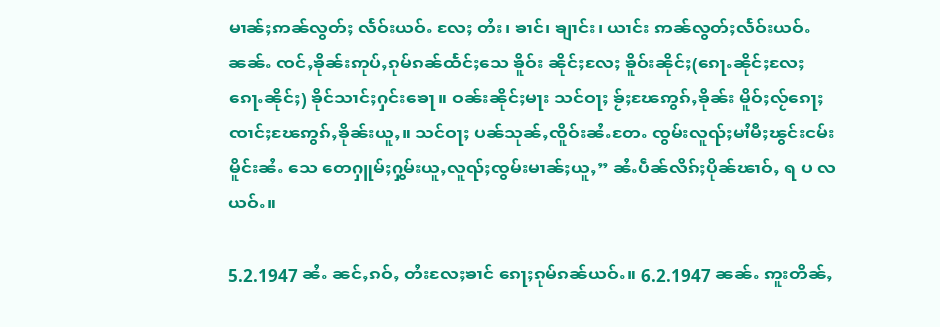မၢၼ်ႈဢၼ်လွတ်ႈ လႅဝ်းယဝ်ႉ လႄႈ တႆး၊ ၶၢင်၊ ၶျၢင်း၊ ယၢင်း ဢၼ်လွတ်ႈလႅဝ်းယဝ်ႉၼၼ်ႉ ၸင်ႇၶိုၼ်းဢုပ်ႇၵုမ်ၵၼ်ထႅင်ႈသေ ၶိူဝ်း ၼိုင်ႈလႄႈ ၶိူဝ်းၼိုင်ႈ(ၵေႃႉၼိုင်ႈလႄႈ ၵေႃႉၼိုင်ႈ) ၶိုင်သၢင်ႈႁင်းၶေႃ။ ဝၼ်းၼိုင်ႈမႃး သင်ဝႃႈ ၶႂ်ႈၽႄဢွၵ်ႇၶိုၼ်း မိူဝ်ႈလႂ်ၵေႃႈ ၸၢင်ႈၽႄဢွၵ်ႇၶိုၼ်းယူႇ။ သင်ဝႃႈ ပၼ်သုၼ်ႇၸိူဝ်းၼႆႉတႄႉ ၸွမ်းလူၺ်ႈမၢႆမီႈၽွင်းငမ်းမိူင်းၼႆႉ သေ တေႁူမ်ႈႁွမ်းယူႇလူၺ်ႈၸွမ်းမၢၼ်ႈယူႇ” ၼႆႉပဵၼ်လိၵ်ႈပိုၼ်ၽၢဝ်ႇ ရ ပ လ ယဝ်ႉ။

5.2.1947 ၼႆႉ ၼင်ႇၵဝ်ႇ တႆးလႄႈၶၢင် ၵေႃႈၵုမ်ၵၼ်ယဝ်ႉ။ 6.2.1947 ၼၼ်ႉ ဢူးတိၼ်ႇ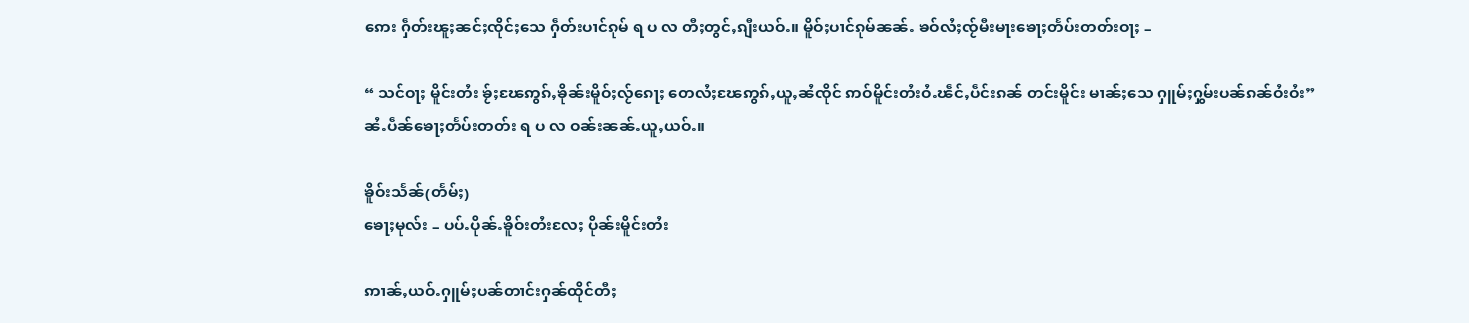ဢေး ႁဵတ်းၽူႈၼင်ႈၸိုင်ႈသေ ႁဵတ်းပၢင်ၵုမ် ရ ပ လ တီႈတွင်ႇၵျီးယဝ်ႉ။ မိူဝ်ႈပၢင်ၵုမ်ၼၼ်ႉ ၶဝ်လႆႈၸႂ်မီးမႃးၶေႃႈတႅပ်းတတ်းဝႃႈ –

“ သင်ဝႃႈ မိူင်းတႆး ၶႂ်ႈၽႄဢွၵ်ႇၶိုၼ်းမိူဝ်ႈလႂ်ၵေႃႈ တေလႆႈၽႄဢွၵ်ႇယူႇၼႆၸိုင် ဢဝ်မိူင်းတႆးဝႆႉၽဵင်ႇပဵင်းၵၼ် တင်းမိူင်း မၢၼ်ႈသေ ႁူမ်ႈႁွမ်းပၼ်ၵၼ်ဝႆးဝႆး” ၼႆႉပဵၼ်ၶေႃႈတႅပ်းတတ်း ရ ပ လ ဝၼ်းၼၼ်ႉယူႇယဝ်ႉ။

ၶိူဝ်းသႅၼ်(တႅမ်ႈ)
ၶေႃႈမုလ်း – ပပ်ႉပိုၼ်ႉၶိူဝ်းတႆးလႄႈ ပိုၼ်းမိူင်းတႆး

ဢၢၼ်ႇယဝ်ႉႁူမ်ႈပၼ်တၢင်းႁၼ်ထိုင်တီႈ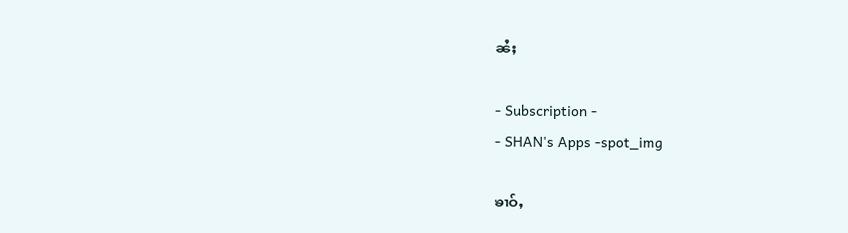ၼႆႈ

- Subscription -
- SHAN's Apps -spot_img

ၶၢဝ်ႇ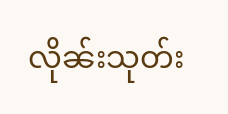လိုၼ်းသုတ်း